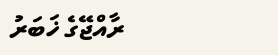ރާއްޖޭގެ ޚަބަރު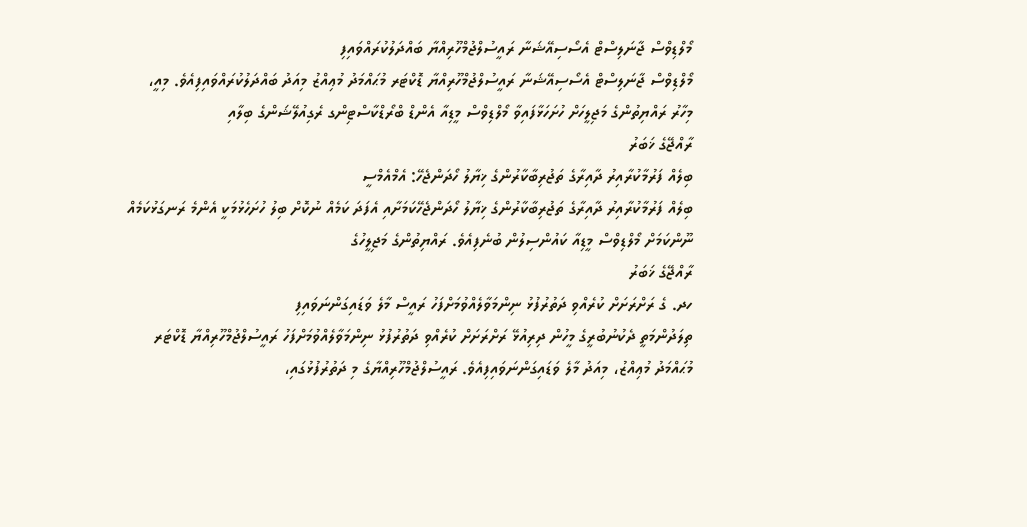މޯލްޑިވްސް ޖާނަލިސްޓް އެސޯސިއޭޝަނާ ރައީސުލްޖުމްހޫރިއްޔާ ބައްދަލުކުރައްވައިފި
މޯލްޑިވްސް ޖާނަލިސްޓް އެސޯސިއޭޝަނާ ރައީސުލްޖުމްހޫރިއްޔާ ޑޮކްޓަރ މުޙައްމަދު މުޢިއްޒު މިއަދު ބައްދަލުކުރައްވައިފިއެވެ. މިއީ، މިހާރު ރައްޔިތުންގެ މަޖިލީހަށް ހުށަހަޅާފައިވާ މޯލްޑިވްސް މީޑިއާ އެންޑް ބްރޯޑްކާސްޓިންގ ރެގިއުލޭޝަންގެ ބިލާއި
ރާއްޖޭގެ ޚަބަރު
ބިލެއް ފަރުމާކުރާއިރު ދާއިރާގެ ތަޖުރިބާކާރުންގެ ޚިޔާލު ހޯދަންޖެހޭ: އެމްއެމްސީ
ބިލެއް ފަރުމާކުރާއިރު ދާއިރާގެ ތަޖުރިބާކާރުންގެ ޚިޔާލު ހޯދަންޖެހޭކަމަށާއި އެފަދަ ކަމެއް ނުކޮށް ބިލު ހުށަހެޅުމަކީ އެންމެ ރަނގަޅުކަމެއް ނޫންކަމަށް މޯލްޑިވްސް މީޑިއާ ކައުންސިލުން ބުނެފިއެވެ. ރައްޔިތުންގެ މަޖިލީހުގެ
ރާއްޖޭގެ ޚަބަރު
ހދ. ގެ ރަށްރަށަށް ކުރެއްވި ދަތުރުފުޅު ނިންމަވާލެއްވުމަށްފަހު ރައީސް މާލެ ވަޑައިގަންނަވައިފި
ތިލަދުންމަތީ ދެކުނުބުރީގެ މީހުން ދިރިއުޅޭ ރަށްރަށަށް ކުރެއްވި ދަތުރުފުޅު ނިންމަވާލެއްވުމަށްފަހު ރައީސުލްޖުމްހޫރިއްޔާ ޑޮކްޓަރ މުޙައްމަދު މުޢިއްޒު، މިއަދު މާލެ ވަޑައިގަންނަވައިފިއެވެ. ރައީސުލްޖުމްހޫރިއްޔާގެ މި ދަތުރުފުޅުގައި،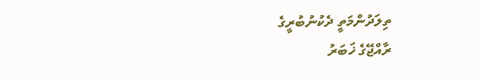ތިލަދުންމަތީ ދެކުނުބުރީގެ
ރާއްޖޭގެ ޚަބަރު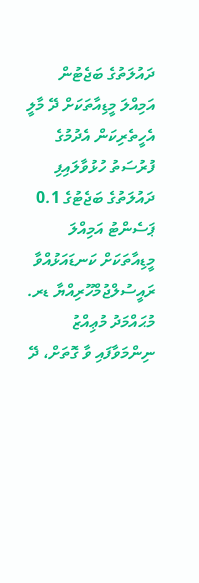ދައުލަތުގެ ބަޖެޓުން އަމިއްލަ މީޑިއާތަކަށް ދޭ މާލީ އެހީތެރިކަން އެދުމުގެ ފުރުސަތު ހުޅުވާލައިފި
ދައުލަތުގެ ބަޖެޓުގެ 0.1 ޕަސެންޓު އަމިއްލަ މީޑިއާތަކަށް ކަނޑައަޅުއްވާ ރައީސުލްޖުމްހޫރިއްޔާ ޑރ. މުޙައްމަދު މުޢިއްޒު ނިންމަވާފައި ވާ ގޮތަށް، ދޭ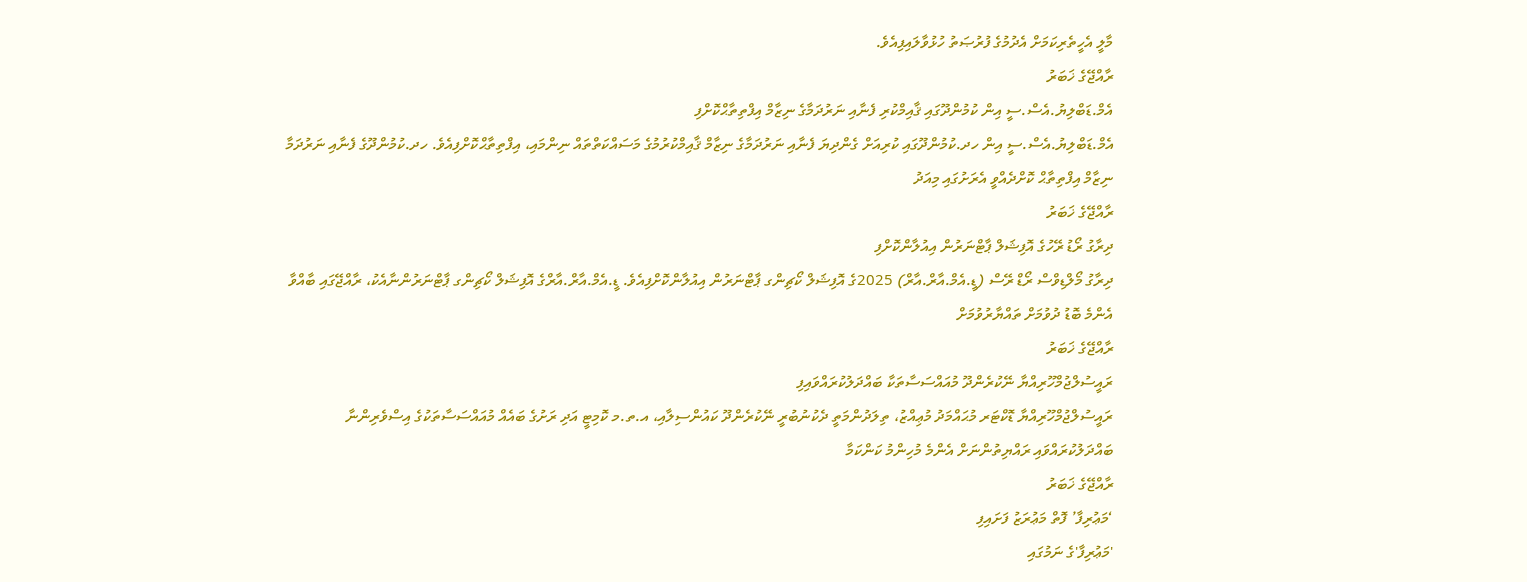މާލީ އެހީތެރިކަމަށް އެދުމުގެ ފުރުޞަތު ހުޅުވާލައިފިއެވެ.
ރާއްޖޭގެ ޚަބަރު
އެމް.ޑަބްލިޔު.އެސް.ސީ އިން ކުމުންދޫގައި ޤާއިމްކުރި ފެނާއި ނަރުދަމާގެ ނިޒާމް އިފްތިތާޙްކޮށްފި
އެމް.ޑަބްލިޔު.އެސް.ސީ އިން ހދ.ކުމުންދޫގައި ކުރިއަށް ގެންދިޔަ ފެނާއި ނަރުދަމާގެ ނިޒާމް ޤާއިމްކުރުމުގެ މަސައްކަތްތައް ނިންމައި، އިފްތިތާޙްކޮށްފިއެވެ. ހދ.ކުމުންދޫގެ ފެނާއި ނަރުދަމާ ނިޒާމް އިފްތިތާޙް ކޮށްދެއްވީ އެރަށުގައި މިއަދު
ރާއްޖޭގެ ޚަބަރު
ދިރާގު ރޯޑު ރޭހުގެ އޮފިޝަލް ޕާޓްނަރުން އިއުލާންކޮށްފި
ދިރާގު މޯލްޑިވްސް ރޯޑް ރޭސް (ޑީ.އެމް.އާރް.އާރް) 2025ގެ އޮފިޝަލް ކޯޗިންގ ޕާޓްނަރުން އިއުލާންކޮށްފިއެވެ. ޑީ.އެމް.އާރް.އާރްގެ އޮފިޝަލް ކޯޗިންގ ޕާޓްނަރުންނާއެކު، ރާއްޖޭގައި ބާއްވާ އެންމެ ބޮޑު ދުވުމަށް ތައްޔާރުވުމަށް
ރާއްޖޭގެ ޚަބަރު
ރައީސުލްޖުމްހޫރިއްޔާ ނޭކުރެންދޫ މުއައްސަސާތަކާ ބައްދަލުކުރައްވައިފި
ރައީސުލްޖުމްހޫރިއްޔާ ޑޮކްޓަރ މުޙައްމަދު މުޢިއްޒު، ތިލަދުންމަތީ ދެކުނުބުރީ ނޭކުރެންދޫ ކައުންސިލާއި، އ.ތ.މ ކޮމިޓީ އަދި ރަށުގެ ބައެއް މުއައްސަސާތަކުގެ އިސްވެރިންނާ ބައްދަލުކުރައްވައި ރައްޔިތުންނަށް އެންމެ މުހިންމު ކަންކަމާ
ރާއްޖޭގެ ޚަބަރު
‘މަޢުރިފާ’ ފޮތް މަޢުރަޒު ފަށައިފި
'މަޢުރިފާ'ގެ ނަމުގައި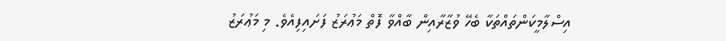އިސްލާމީކަންތައްތަކާ ބެހޭ ވުޒާރާއިން ބާއްވާ ފޮތް މަޢުރަޒު ފަށައިފިއެވެ. މި މަޢުރަޒު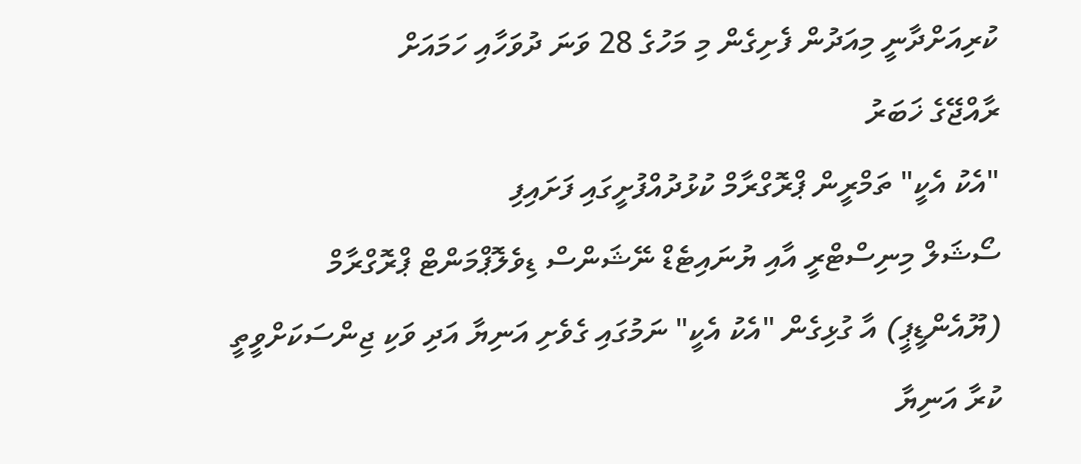ކުރިއަށްދާނީ މިއަދުން ފެށިގެން މި މަހުގެ 28 ވަނަ ދުވަހާއި ހަމައަށް
ރާއްޖޭގެ ޚަބަރު
"އެކު އެކީ" ތަމްރީން ޕްރޮގްރާމް ކުޅުދުއްފުށީގައި ފަށައިފި
ސޯޝަލް މިނިސްޓްރީ އާއި ޔުނައިޓެޑް ނޭޝަންސް ޑިވެލޮޕްމަންޓް ޕްރޮގްރާމް (ޔޫއެންޑީޕީ) އާ ގުޅިގެން "އެކު އެކީ" ނަމުގައި ގެވެށި އަނިޔާ އަދި ވަކި ޖިންސަކަށްވީތީ ކުރާ އަނިޔާ